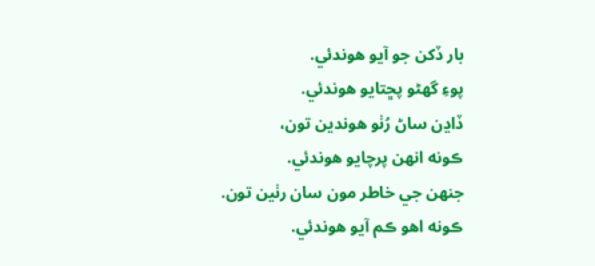بار ڏکن جو آيو هوندئي.
پوءِ گهڻو پڇتايو هوندئي.
ڏاڍن ساڻ رُٺو هوندين تون،
ڪونه انهن پرچايو هوندئي.
جنهن جي خاطر مون سان رٺين تون.
ڪونه اهو ڪم آيو هوندئي.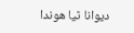ديوانا ٿيا هوندا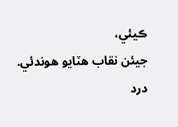ڪيئي،
جيئن نقاب هٽايو هوندئي.
درد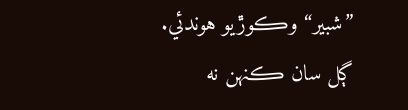”شبير“ وڪوڙيو هوندئي.
ڳل سان ڪنهن نه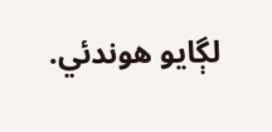لڳايو هوندئي.